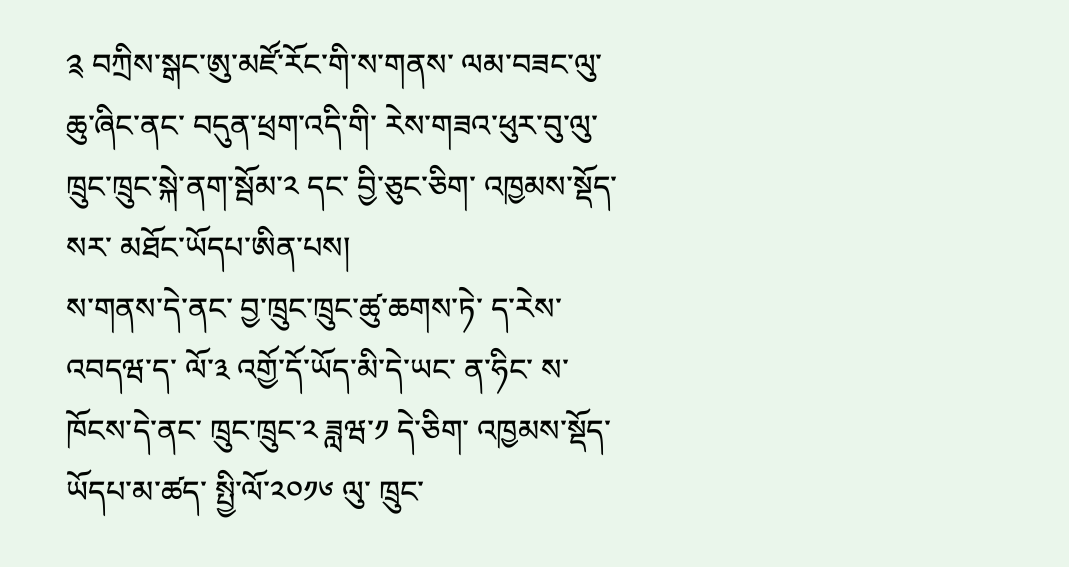༉ བཀྲིས་སྒང་ཨུ་མཛོ་རོང་གི་ས་གནས་ ལམ་བཟང་ལུ་ ཆུ་ཞིང་ནང་ བདུན་ཕྲག་འདི་གི་ རེས་གཟའ་ཕུར་བུ་ལུ་ ཁྲུང་ཁྲུང་སྐེ་ནག་སྦོམ་༢ དང་ བྱི་ཅུང་ཅིག་ འཁྱམས་སྡོད་སར་ མཐོང་ཡོདཔ་ཨིན་པས།
ས་གནས་དེ་ནང་ བྱ་ཁྲུང་ཁྲུང་ཚུ་ཆགས་ཏེ་ ད་རེས་འབདཝ་ད་ ལོ་༣ འགྱོ་དོ་ཡོད་མི་དེ་ཡང་ ན་ཧིང་ ས་ཁོངས་དེ་ནང་ ཁྲུང་ཁྲུང་༢ ཟླཝ་༡ དེ་ཅིག་ འཁྱམས་སྡོད་ཡོདཔ་མ་ཚད་ སྤྱི་ལོ་༢༠༡༦ ལུ་ ཁྲུང་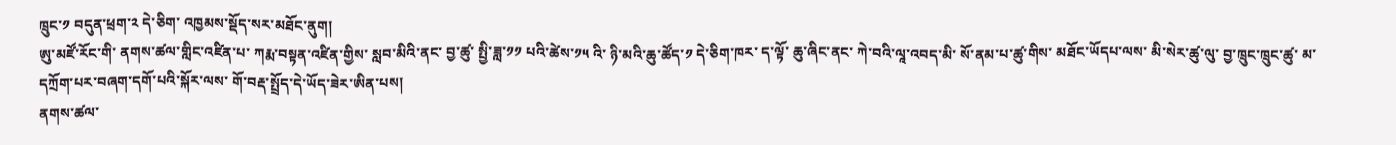ཁྲུང་༡ བདུན་ཕྲག་༢ དེ་ཅིག་ འཁྱམས་སྡོད་སར་མཐོང་ནུག།
ཨུ་མཛོ་རོང་གི་ ནགས་ཚལ་གླིང་འཛིན་པ་ ཀརྨ་བསྟན་འཛིན་གྱིས་ སླབ་མིའི་ནང་ བྱ་ཚུ་ སྤྱི་ཟླ་༡༡ པའི་ཚེས་༡༥ འི་ ཉི་མའི་ཆུ་ཚོད་༡ དེ་ཅིག་ཁར་ ད་ལྟོ་ ཆུ་ཞིང་ནང་ ཀེ་བའི་ལཱ་འབད་མི་ སོ་ནམ་པ་ཚུ་གིས་ མཐོང་ཡོདཔ་ལས་ མི་སེར་ཚུ་ལུ་ བྱ་ཁྲུང་ཁྲུང་ཚུ་ མ་དཀྲོག་པར་བཞག་དགོ་པའི་སྐོར་ལས་ གོ་བརྡ་སྤྲོད་དེ་ཡོད་ཟེར་ཨིན་པས།
ནགས་ཚལ་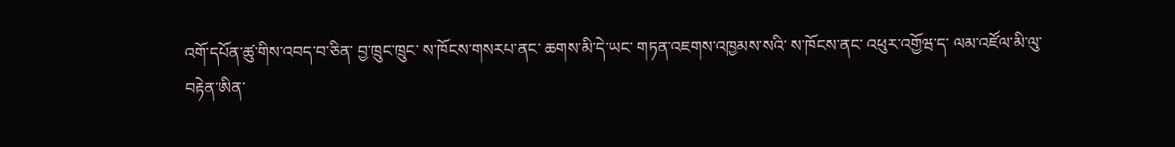འགོ་དཔོན་ཚུ་གིས་འབད་བ་ཅིན་ བྱ་ཁྲུང་ཁྲུང་ ས་ཁོངས་གསརཔ་ནང་ ཆགས་མི་དེ་ཡང་ གཏན་འཇགས་འཁྱམས་སའི་ ས་ཁོངས་ནང་ འཕུར་འགྱོཝ་ད་ ལམ་འཛོལ་མི་ལུ་བརྟེན་ཨིན་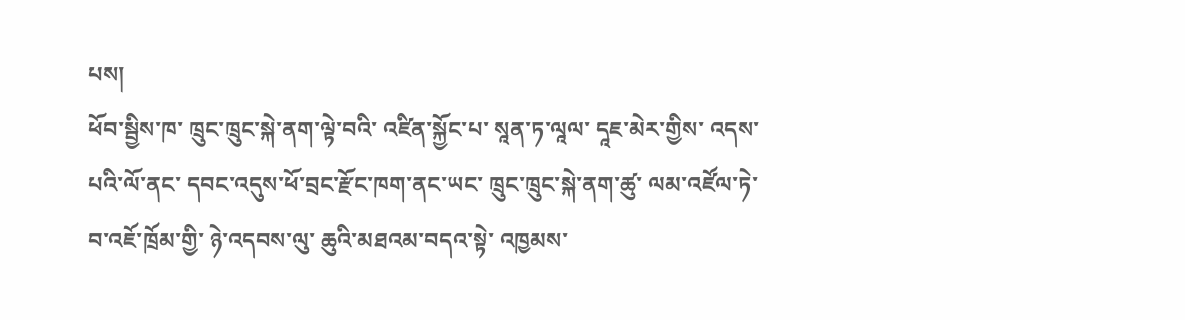པས།
ཕོབ་སྦྱིས་ཁ་ ཁྲུང་ཁྲུང་སྐེ་ནག་ལྟེ་བའི་ འཛིན་སྐྱོང་པ་ སཱན་ཏ་ལཱལ་ དཱཇ་མེར་གྱིས་ འདས་པའི་ལོ་ནང་ དབང་འདུས་ཕོ་བྲང་རྫོང་ཁག་ནང་ཡང་ ཁྲུང་ཁྲུང་སྐེ་ནག་ཚུ་ ལམ་འཛོལ་ཏེ་ བ་འཇོ་ཁྲོམ་གྱི་ ཉེ་འདབས་ལུ་ ཆུའི་མཐའམ་བདའ་སྟེ་ འཁྱམས་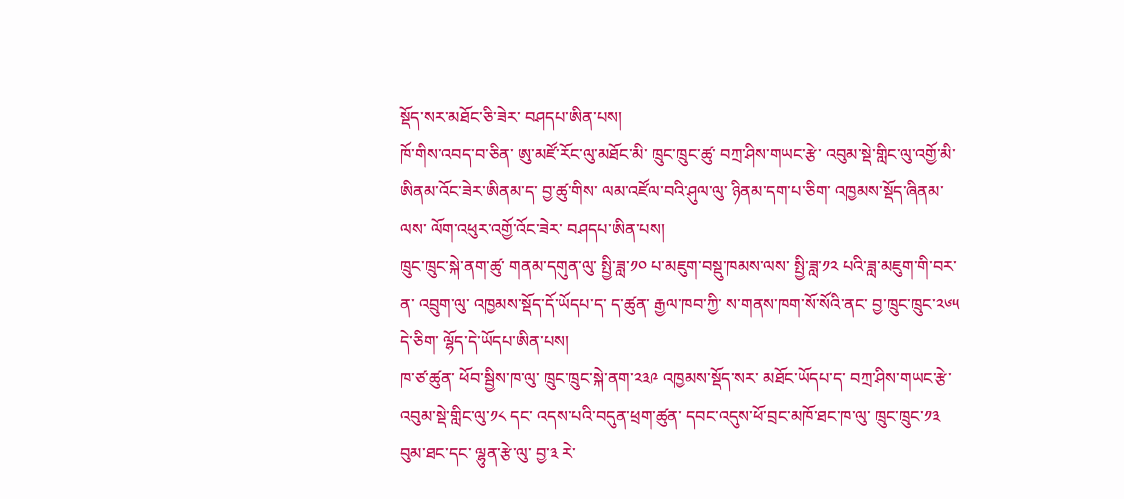སྡོད་སར་མཐོང་ཅི་ཟེར་ བཤདཔ་ཨིན་པས།
ཁོ་གིས་འབད་བ་ཅིན་ ཨུ་མཛོ་རོང་ལུ་མཐོང་མི་ ཁྲུང་ཁྲུང་ཚུ་ བཀྲ་ཤིས་གཡང་རྩེ་ འབུམ་སྡེ་གླིང་ལུ་འགྱོ་མི་ ཨིནམ་འོང་ཟེར་ཨིནམ་ད་ བྱ་ཚུ་གིས་ ལམ་འཛོལ་བའི་ཤུལ་ལུ་ ཉིནམ་དག་པ་ཅིག་ འཁྱམས་སྡོད་ཞིནམ་ལས་ ལོག་འཕུར་འགྱོ་འོང་ཟེར་ བཤདཔ་ཨིན་པས།
ཁྲུང་ཁྲུང་སྐེ་ནག་ཚུ་ གནམ་དགུན་ལུ་ སྤྱི་ཟླ་༡༠ པ་མཇུག་བསྡུ་ཁམས་ལས་ སྤྱི་ཟླ་༡༢ པའི་ཟླ་མཇུག་གི་བར་ན་ འབྲུག་ལུ་ འཁྱམས་སྡོད་དོ་ཡོདཔ་ད་ ད་ཚུན་ རྒྱལ་ཁབ་ཀྱི་ ས་གནས་ཁག་སོ་སོའི་ནང་ བྱ་ཁྲུང་ཁྲུང་༢༦༥ དེ་ཅིག་ ལྷོད་དེ་ཡོདཔ་ཨིན་པས།
ཁ་ཙ་ཚུན་ ཕོབ་སྦྱིས་ཁ་ལུ་ ཁྲུང་ཁྲུང་སྐེ་ནག་༢༣༩ འཁྱམས་སྡོད་སར་ མཐོང་ཡོདཔ་ད་ བཀྲ་ཤིས་གཡང་རྩེ་འབུམ་སྡེ་གླིང་ལུ་༡༨ དང་ འདས་པའི་བདུན་ཕྲག་ཚུན་ དབང་འདུས་ཕོ་བྲང་མཁོ་ཐང་ཁ་ལུ་ ཁྲུང་ཁྲུང་༡༣ བུམ་ཐང་དང་ ལྷུན་རྩེ་ལུ་ བྱ་༣ རེ་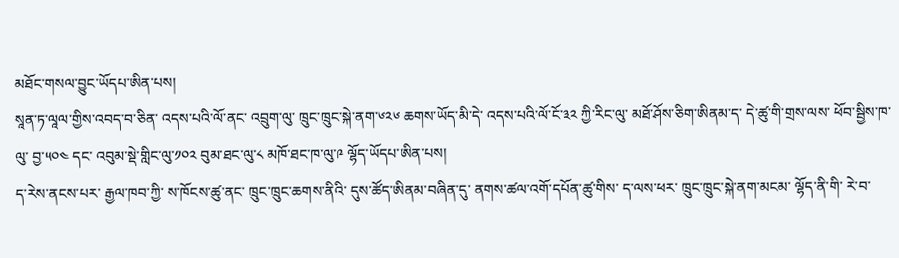མཐོང་གསལ་བྱུང་ཡོདཔ་ཨིན་པས།
སཱན་ཏ་ལཱལ་གྱིས་འབད་བ་ཅིན་ འདས་པའི་ལོ་ནང་ འབྲུག་ལུ་ ཁྲུང་ཁྲུང་སྐེ་ནག་༦༢༦ ཆགས་ཡོད་མི་དེ་ འདས་པའི་ལོ་ངོ་༣༢ ཀྱི་རིང་ལུ་ མཐོ་ཤོས་ཅིག་ཨིནམ་ད་ དེ་ཚུ་གི་གྲས་ལས་ ཕོབ་སྦྱིས་ཁ་ལུ་ བྱ་༥༠༤ དང་ འབུམ་སྡེ་གླིང་ལུ་༡༠༢ བུམ་ཐང་ལུ་༨ མཁོ་ཐང་ཁ་ལུ་༩ ལྷོད་ཡོདཔ་ཨིན་པས།
ད་རེས་ནངས་པར་ རྒྱལ་ཁབ་ཀྱི་ ས་ཁོངས་ཚུ་ནང་ ཁྲུང་ཁྲུང་ཆགས་ནིའི་ དུས་ཚོད་ཨིནམ་བཞིན་དུ་ ནགས་ཚལ་འགོ་དཔོན་ཚུ་གིས་ ད་ལས་ཕར་ ཁྲུང་ཁྲུང་སྐེ་ནག་མངམ་ ལྷོད་ནི་གི་ རེ་བ་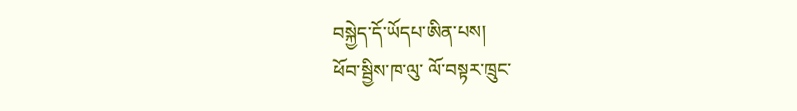བསྐྱེད་དོ་ཡོདཔ་ཨིན་པས།
ཕོབ་སྦྱིས་ཁ་ལུ་ ལོ་བསྟར་ཁྲུང་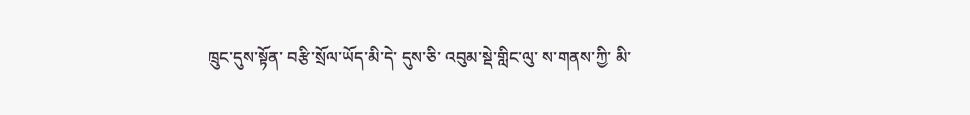ཁྲུང་དུས་སྟོན་ བརྩི་སྲོལ་ཡོད་མི་དེ་ དུས་ཅི་ འབུམ་སྡེ་གླིང་ལུ་ ས་གནས་ཀྱི་ མི་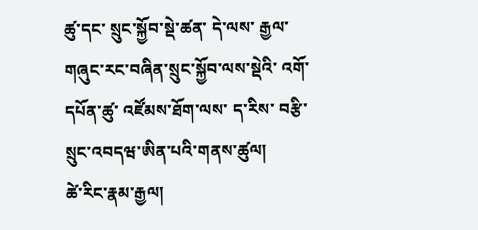ཚུ་དང་ སྲུང་སྐྱོབ་སྡེ་ཚན་ དེ་ལས་ རྒྱལ་གཞུང་རང་བཞིན་སྲུང་སྐྱོབ་ལས་སྡེའི་ འགོ་དཔོན་ཚུ་ འཛོམས་ཐོག་ལས་ ད་རིས་ བརྩི་སྲུང་འབདཝ་ཨིན་པའི་གནས་ཚུལ།
ཚེ་རིང་རྣམ་རྒྱལ།